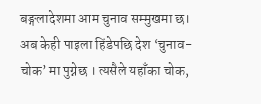बङ्गलादेशमा आम चुनाव सम्मुखमा छ। अब केही पाइला हिंडेपछि देश ‘चुनाव-चोक’ मा पुग्नेछ । त्यसैले यहाँका चोक,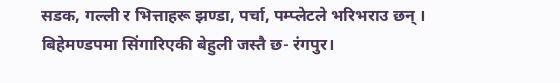सडक, गल्ली र भित्ताहरू झण्डा, पर्चा, पम्प्लेटले भरिभराउ छन् । बिहेमण्डपमा सिंगारिएकी बेहुली जस्तै छ- रंगपुर।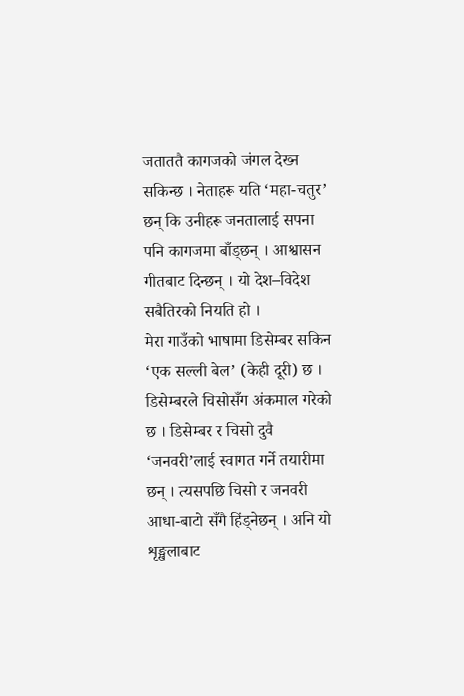जताततै कागजको जंगल देख्न सकिन्छ । नेताहरू यति ‘महा-चतुर’ छन् कि उनीहरू जनतालाई सपना पनि कागजमा बाँड्छन् । आश्वासन गीतबाट दिन्छन् । यो देश–विदेश सबैतिरको नियति हो ।
मेरा गाउँको भाषामा डिसेम्बर सकिन ‘एक सल्ली बेल’ (केही दूरी) छ । डिसेम्बरले चिसोसँग अंकमाल गरेको छ । डिसेम्बर र चिसो दुवै ‘जनवरी’लाई स्वागत गर्ने तयारीमा छन् । त्यसपछि चिसो र जनवरी आधा-बाटो सँगै हिंड्नेछन् । अनि यो शृङ्खलाबाट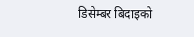डिसेम्बर बिदाइको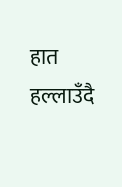हात हल्लाउँदै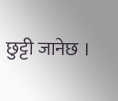छुट्टी जानेछ ।